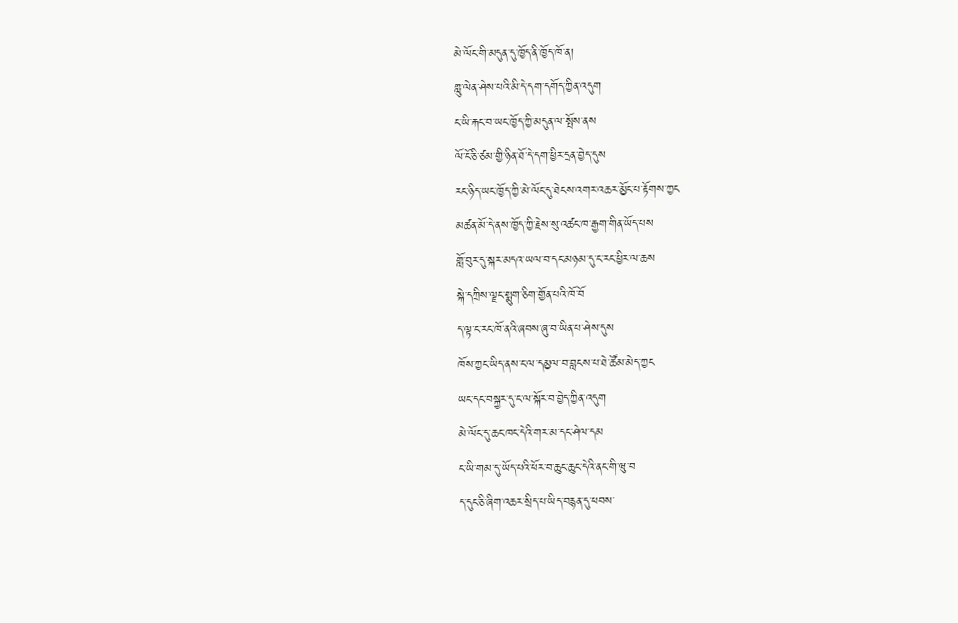མེ་ལོང་གི་མདུན་དུ་ཁྱོད་ནི་ཁྱོད་ཁོ་ན།
གླུ་ལེན་ཤེས་པའི་མི་དེ་དག་དགོད་ཀྱིན་འདུག
ང་ཡི་རྐང་བ་ཡང་ཁྱོད་ཀྱི་མདུན་ལ་སྤོས་ནས
ལོ་ངོ་ཅི་ཙམ་གྱི་ཉིན་ཐོ་དེ་དག་ཕྱིར་དྲན་བྱེད་དུས
རང་ཉིད་ཡང་ཁྱོད་ཀྱི་མེ་ལོང་དུ་ཐེངས་འགར་འཆར་མྱོང་པ་རྟོགས་ཀྱང
མཚན་མོ་དེ་ནས་ཁྱོད་ཀྱི་རྗེས་སུ་འཚང་ཁ་རྒྱག་གིན་ཡོད་པས
གློ་བུར་དུ་སྐར་མདའ་ཡལ་བ་དང་མཉམ་དུ་ང་རང་ཕྱིར་ལ་ཆས
སྐེ་དཀྲིས་ལྗང་སྨུག་ཅིག་གྱོན་པའི་ཁོ་བོ
ད་ལྟ་ང་རང་ཁོ་ནའི་ཞབས་ཞུ་བ་ཡིན་པ་ཤེས་དུས
ཁོས་ཀྱང་ཡིད་ནས་ང་ལ་དམྱལ་བ་བླངས་པ་ཐེ་ཚོམ་མེད་ཀྱང
ཡང་དང་བསྐྱར་དུ་ང་ལ་སྐོར་བ་བྱེད་ཀྱིན་འདུག
མེ་ལོང་དུ་ཆང་ཁང་དེའི་གར་མ་དང་ཤེལ་དམ
ང་ཡི་གམ་དུ་ཡོད་པའི་ཕོར་བ་ཆུང་ཆུང་དེའི་ནང་གི་ཝུ་བ
ད་དུང་ཅི་ཞིག་འཆར་སྲིད་པ་ཡིད་བརྙན་དུ་ཕབས་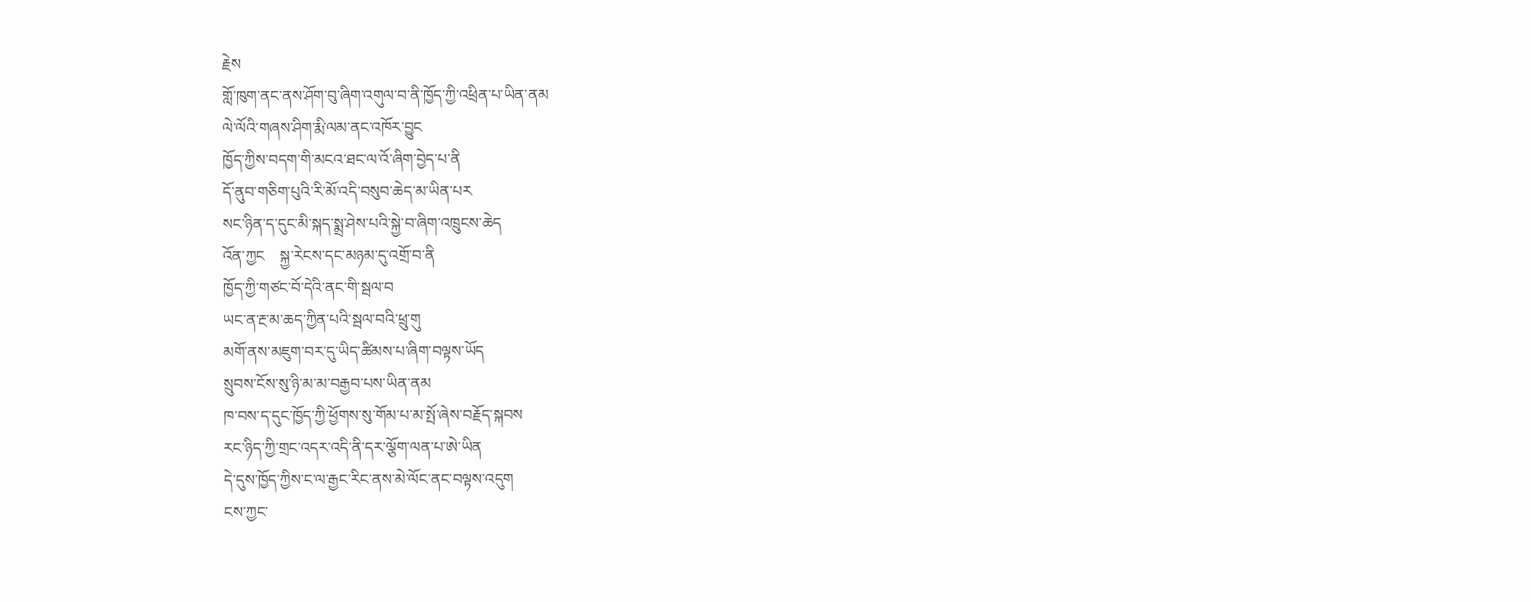རྗེས
གློ་ཁུག་ནང་ནས་ཤོག་བུ་ཞིག་འགུལ་བ་ནི་ཁྱོད་ཀྱི་འཕྲིན་པ་ཡིན་ནམ
ལེ་ལོའི་གཞས་ཤིག་རྨི་ལམ་ནང་འཁོར་བྱུང
ཁྱོད་ཀྱིས་བདག་གི་མངའ་ཐང་ལ་འོ་ཞིག་བྱེད་པ་ནི
དོ་ནུབ་གཅིག་པུའི་རི་མོ་འདི་བསུབ་ཆེད་མ་ཡིན་པར
སང་ཉིན་ད་དུང་མི་སྐད་སྨྲ་ཤེས་པའི་སྐྱེ་བ་ཞིག་འཁྲུངས་ཆེད
འོན་ཀྱང    སྐྱ་རེངས་དང་མཉམ་དུ་འགྲོ་བ་ནི
ཁྱོད་ཀྱི་གཙང་བོ་དེའི་ནང་གི་སྦལ་བ
ཡང་ན་རྔ་མ་ཆད་ཀྱིན་པའི་སྦལ་བའི་ཕྲུ་གུ
མགོ་ནས་མཇུག་བར་དུ་ཡིད་ཚིམས་པ་ཞིག་བལྟས་ཡོད
སྲུབས་ངོས་སུ་ཉི་མ་མ་བརྒྱབ་པས་ཡིན་ནམ
ཁ་བས་ད་དུང་ཁྱོད་ཀྱི་ཕྱོགས་སུ་གོམ་པ་མ་སྤོ་ཞེས་བརྗོད་སྐབས
རང་ཉིད་ཀྱི་གྲང་འདར་འདི་ནི་དར་ལྕོག་ལན་པ་ཨེ་ཡིན
དེ་དུས་ཁྱོད་ཀྱིས་ང་ལ་རྒྱང་རིང་ནས་མེ་ལོང་ནང་བལྟས་འདུག
ངས་ཀྱང་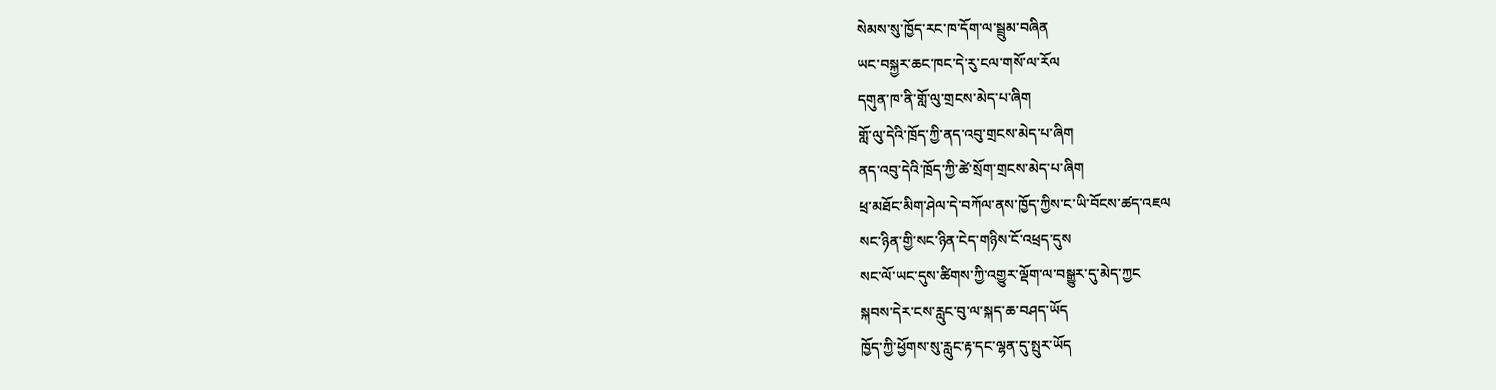སེམས་སུ་ཁྱོད་རང་ཁ་དོག་ལ་སྦྲུམ་བཞིན
ཡང་བསྐྱར་ཆང་ཁང་དེ་རུ་ངལ་གསོ་ལ་རོལ
དགུན་ཁ་ནི་གློ་ལུ་གྲངས་མེད་པ་ཞིག
གློ་ལུ་དེའི་ཁྲོད་ཀྱི་ནད་འབུ་གྲངས་མེད་པ་ཞིག
ནད་འབུ་དེའི་ཁྲོད་ཀྱི་ཚེ་སྲོག་གྲངས་མེད་པ་ཞིག
ཕྲ་མཐོང་མིག་ཤེལ་དེ་བཀོལ་ནས་ཁྱོད་ཀྱིས་ང་ཡི་བོངས་ཚད་འཇལ
སང་ཉིན་གྱི་སང་ཉིན་ངེད་གཉིས་ངོ་འཕྲད་དུས
སང་ལོ་ཡང་དུས་ཚིགས་ཀྱི་འགྱུར་ལྡོག་ལ་བསྒྱུར་དུ་མེད་ཀྱང
སྐབས་དེར་ངས་རླུང་བུ་ལ་སྐད་ཆ་བཤད་ཡོད
ཁྱོད་ཀྱི་ཕྱོགས་སུ་རླུང་རྟ་དང་ལྷན་དུ་སྤུར་ཡོད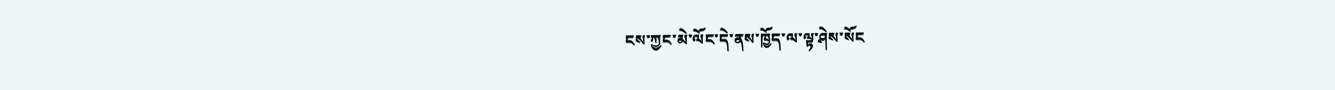ངས་ཀྱང་མེ་ལོང་དེ་ནས་ཁྱོད་ལ་ལྟ་ཤེས་སོང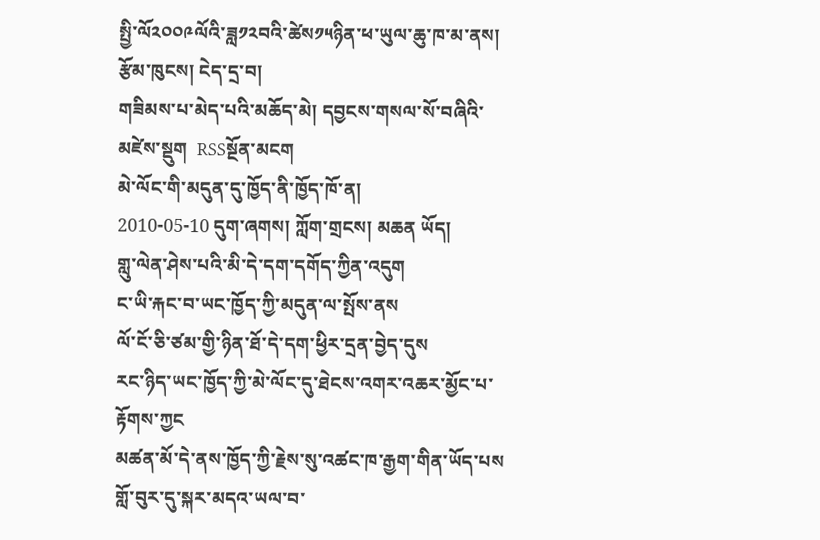སྤྱི་ལོ༢༠༠༩ལོའི་ཟླ༡༢བའི་ཚེས༡༥ཉིན་ཕ་ཡུལ་ཆུ་ཁ་མ་ནས།
རྩོམ་ཁུངས། ངེད་དྲ་བ།
གཟིམས་པ་མེད་པའི་མཆོད་མེ། དབྱངས་གསལ་སོ་བཞིའི་མཛེས་སྡུག  RSSསྔོན་མངག
མེ་ལོང་གི་མདུན་དུ་ཁྱོད་ནི་ཁྱོད་ཁོ་ན།
2010-05-10 དུག་ཞགས། ཀློག་གྲངས། མཆན ཡོད།
གླུ་ལེན་ཤེས་པའི་མི་དེ་དག་དགོད་ཀྱིན་འདུག
ང་ཡི་རྐང་བ་ཡང་ཁྱོད་ཀྱི་མདུན་ལ་སྤོས་ནས
ལོ་ངོ་ཅི་ཙམ་གྱི་ཉིན་ཐོ་དེ་དག་ཕྱིར་དྲན་བྱེད་དུས
རང་ཉིད་ཡང་ཁྱོད་ཀྱི་མེ་ལོང་དུ་ཐེངས་འགར་འཆར་མྱོང་པ་རྟོགས་ཀྱང
མཚན་མོ་དེ་ནས་ཁྱོད་ཀྱི་རྗེས་སུ་འཚང་ཁ་རྒྱག་གིན་ཡོད་པས
གློ་བུར་དུ་སྐར་མདའ་ཡལ་བ་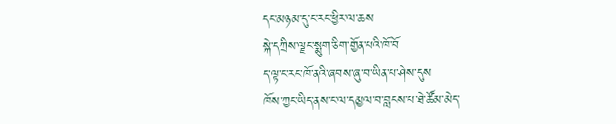དང་མཉམ་དུ་ང་རང་ཕྱིར་ལ་ཆས
སྐེ་དཀྲིས་ལྗང་སྨུག་ཅིག་གྱོན་པའི་ཁོ་བོ
ད་ལྟ་ང་རང་ཁོ་ནའི་ཞབས་ཞུ་བ་ཡིན་པ་ཤེས་དུས
ཁོས་ཀྱང་ཡིད་ནས་ང་ལ་དམྱལ་བ་བླངས་པ་ཐེ་ཚོམ་མེད་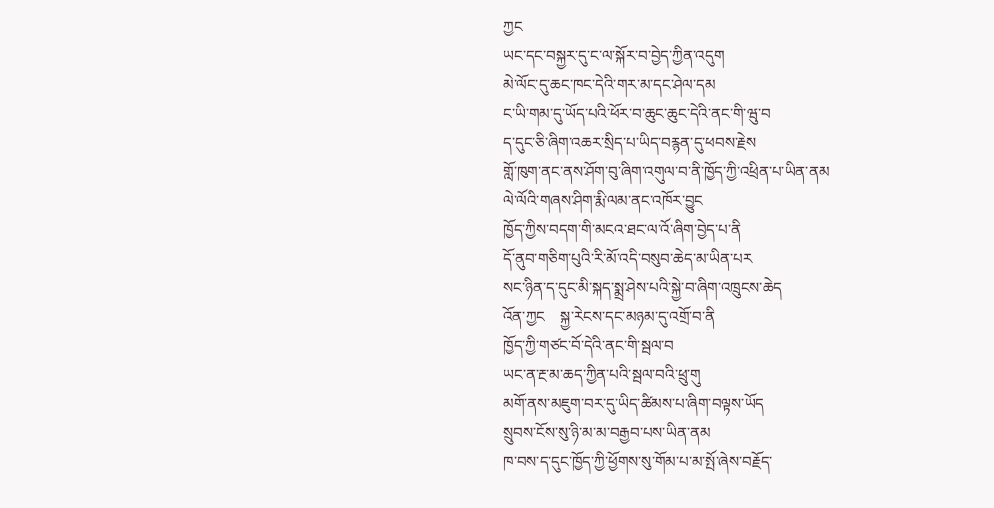ཀྱང
ཡང་དང་བསྐྱར་དུ་ང་ལ་སྐོར་བ་བྱེད་ཀྱིན་འདུག
མེ་ལོང་དུ་ཆང་ཁང་དེའི་གར་མ་དང་ཤེལ་དམ
ང་ཡི་གམ་དུ་ཡོད་པའི་ཕོར་བ་ཆུང་ཆུང་དེའི་ནང་གི་ཝུ་བ
ད་དུང་ཅི་ཞིག་འཆར་སྲིད་པ་ཡིད་བརྙན་དུ་ཕབས་རྗེས
གློ་ཁུག་ནང་ནས་ཤོག་བུ་ཞིག་འགུལ་བ་ནི་ཁྱོད་ཀྱི་འཕྲིན་པ་ཡིན་ནམ
ལེ་ལོའི་གཞས་ཤིག་རྨི་ལམ་ནང་འཁོར་བྱུང
ཁྱོད་ཀྱིས་བདག་གི་མངའ་ཐང་ལ་འོ་ཞིག་བྱེད་པ་ནི
དོ་ནུབ་གཅིག་པུའི་རི་མོ་འདི་བསུབ་ཆེད་མ་ཡིན་པར
སང་ཉིན་ད་དུང་མི་སྐད་སྨྲ་ཤེས་པའི་སྐྱེ་བ་ཞིག་འཁྲུངས་ཆེད
འོན་ཀྱང    སྐྱ་རེངས་དང་མཉམ་དུ་འགྲོ་བ་ནི
ཁྱོད་ཀྱི་གཙང་བོ་དེའི་ནང་གི་སྦལ་བ
ཡང་ན་རྔ་མ་ཆད་ཀྱིན་པའི་སྦལ་བའི་ཕྲུ་གུ
མགོ་ནས་མཇུག་བར་དུ་ཡིད་ཚིམས་པ་ཞིག་བལྟས་ཡོད
སྲུབས་ངོས་སུ་ཉི་མ་མ་བརྒྱབ་པས་ཡིན་ནམ
ཁ་བས་ད་དུང་ཁྱོད་ཀྱི་ཕྱོགས་སུ་གོམ་པ་མ་སྤོ་ཞེས་བརྗོད་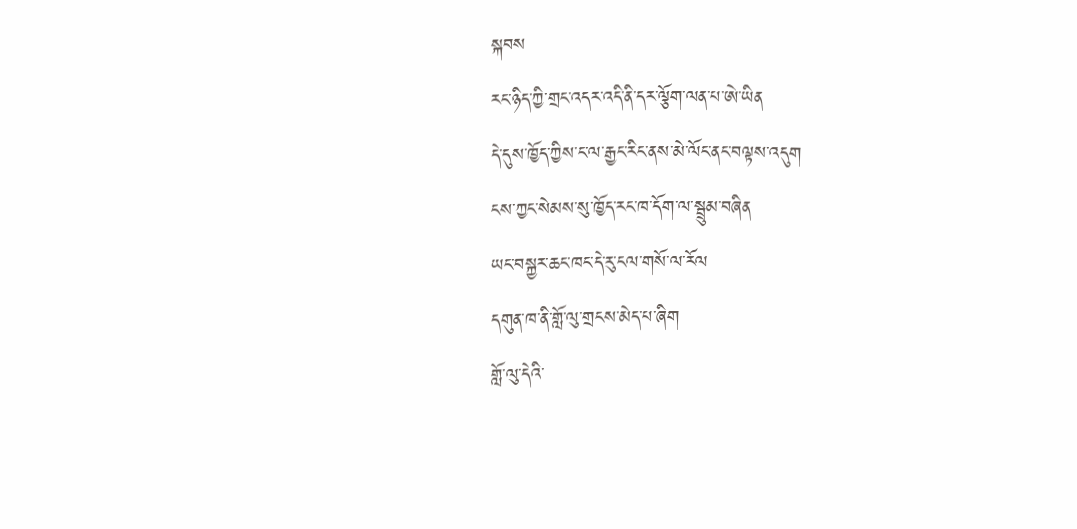སྐབས
རང་ཉིད་ཀྱི་གྲང་འདར་འདི་ནི་དར་ལྕོག་ལན་པ་ཨེ་ཡིན
དེ་དུས་ཁྱོད་ཀྱིས་ང་ལ་རྒྱང་རིང་ནས་མེ་ལོང་ནང་བལྟས་འདུག
ངས་ཀྱང་སེམས་སུ་ཁྱོད་རང་ཁ་དོག་ལ་སྦྲུམ་བཞིན
ཡང་བསྐྱར་ཆང་ཁང་དེ་རུ་ངལ་གསོ་ལ་རོལ
དགུན་ཁ་ནི་གློ་ལུ་གྲངས་མེད་པ་ཞིག
གློ་ལུ་དེའི་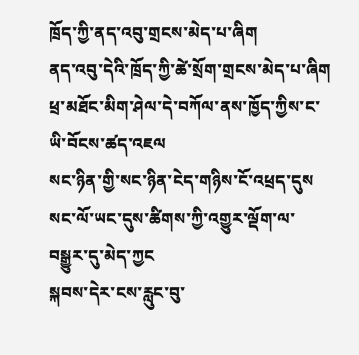ཁྲོད་ཀྱི་ནད་འབུ་གྲངས་མེད་པ་ཞིག
ནད་འབུ་དེའི་ཁྲོད་ཀྱི་ཚེ་སྲོག་གྲངས་མེད་པ་ཞིག
ཕྲ་མཐོང་མིག་ཤེལ་དེ་བཀོལ་ནས་ཁྱོད་ཀྱིས་ང་ཡི་བོངས་ཚད་འཇལ
སང་ཉིན་གྱི་སང་ཉིན་ངེད་གཉིས་ངོ་འཕྲད་དུས
སང་ལོ་ཡང་དུས་ཚིགས་ཀྱི་འགྱུར་ལྡོག་ལ་བསྒྱུར་དུ་མེད་ཀྱང
སྐབས་དེར་ངས་རླུང་བུ་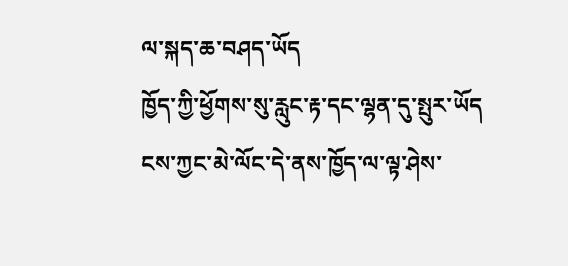ལ་སྐད་ཆ་བཤད་ཡོད
ཁྱོད་ཀྱི་ཕྱོགས་སུ་རླུང་རྟ་དང་ལྷན་དུ་སྤུར་ཡོད
ངས་ཀྱང་མེ་ལོང་དེ་ནས་ཁྱོད་ལ་ལྟ་ཤེས་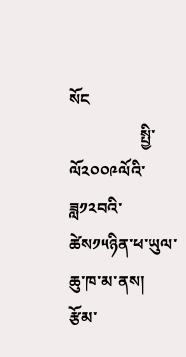སོང
                 སྤྱི་ལོ༢༠༠༩ལོའི་ཟླ༡༢བའི་ཚེས༡༥ཉིན་ཕ་ཡུལ་ཆུ་ཁ་མ་ནས།
རྩོམ་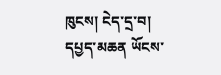ཁུངས། ངེད་དྲ་བ།
དཔྱད་མཆན ཡོངས་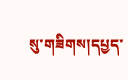སུ་གཟིགས།དཔྱད་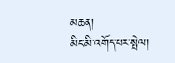མཆན།
མིང་མི་འགོད་པར་སྤེལ།